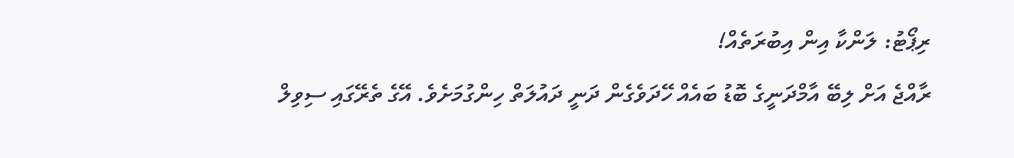ރިޕޯޓު: ލަންކާ އިން އިބުރަތެއް!
ރާއްޖެ އަށް ލިބޭ އާމްދަނީގެ ބޮޑު ބައެއް ހޭދަވެގެން ދަނީ ދައުލަތް ހިންގުމަށެވެ. އޭގެ ތެރޭގައި ސިވިލް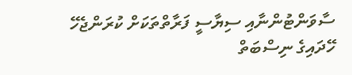ސާވަންޓުންނާއި ސިޔާސީ ފަރާތްތަކަށް ކުރަންޖެހޭ ހޭދައިގެ ނިސްބަތް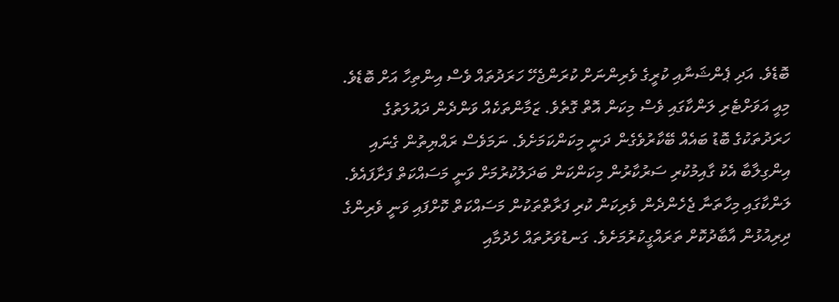ބޮޑެވެ. އަދި ޕެންޝަނާއި ކުރީގެ ވެރިންނަށް ކުރަންޖެހޭ ހަރަދުތައް ވެސް އިންތިހާ އަށް ބޮޑެވެ. މިއީ އަވަށްޓެރި ލަންކާގައި ވެސް މިކަން އޮތް ގޮތެވެ. ޒަމާންތަކެއް ވަންދެން ދައުލަތުގެ ހަރަދުތަކުގެ ބޮޑު ބައެއް ބޭކާރުވެގެން ދަނީ މިކަންކަމަށެވެ. ނަމަވެސް ރައްޔިތުން ގެނައި އިންގިލާބާ އެކު ގާއިމުކުރި ސަރުކާރުން މިކަންކަން ބަދަލުކުރުމަށް ވަނީ މަސައްކަތް ފަށާފައެވެ.
ލަންކާގައި މިހާތަނާ ޖެހެންދެން ވެރިކަން ކުރި ފަރާތްތަކުން މަސައްކަތް ކޮށްފައި ވަނީ ވެރިންގެ ދިރިއުޅުން އާބާދުކޮށް ތަރައްގީކުރުމަށެވެ. ގަނޑުވަރުތައް ހެދުމާއި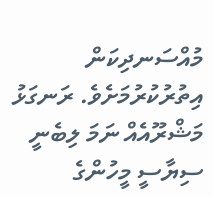މުއްސަނދިކަން އިތުރުކުރުމަށެވެ. ރަނގަޅު މަޝްރޫއެއް ނަމަ ލިބެނީ ސިޔާސީ މީހުންގެ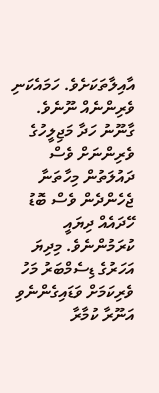އާއިލާތަކަށެވެ. ހަމައެކަނި ވެރިންނެއް ނޫނެވެ. ގާނޫނު ހަދާ މަޖިލީހުގެ ވެރިންނަށް ވެސް ދައުލަތުން މިހާތަނާ ޖެހެންދެން ވެސް ބޮޑު ހޭދައެއް ދިޔައީ ކުރަމުންނެވެ. މިދިޔަ އަހަރުގެ ޑިސެމްބަރު މަހު ވެރިކަމަށް ވަޑައިގެންނެވި އަނޫރާ ކުމާރާ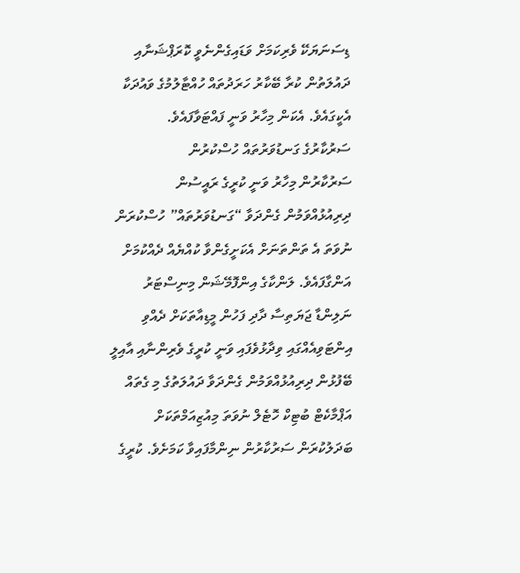ޑިސަނަޔަކޭ ވެރިކަމަށް ވަޑައިގެންނެވީ ކޮރަޕްޝަނާއި ދައުލަތުން ކުރާ ބޭކާރު ހަރަދުތައް ހުއްޓާލުމުގެ ވައުދަކާ އެކީގައެވެ. އެކަން މިހާރު ވަނީ ފައްޓަވާފައެވެ.
ސަރުކާރުގެ ގަނޑުވަރުތައް ހުސްކުރުން
ސަރުކާރުން މިހާރު ވަނީ ކުރީގެ ރައީސުން ދިރިއުޅުއްވަމުން ގެންދަވާ “ގަނޑުވަރުތައް” ހުސްކުރަން ނުވަތަ އެ ތަންތަނަށް އެކަށީގެންވާ ކުއްޔެއް ދެއްކުމަށް އަންގާފައެވެ. ލަންކާގެ އިންފޮމޭޝަން މިނިސްޓަރު ނަލިންޑާ ޖަޔަތިސާ ދާދި ފަހުން މީޑިއާތަކަށް ދެއްވި އިންޓަވިއެއްގައި ވިދާޅުވެފައި ވަނީ ކުރީގެ ވެރިންނާއި އާއިލީ ބޭފުޅުން ދިރިއުޅުއްވަމުން ގެންދަވާ ދައުލަތުގެ މި ގެތައް އަޕްމާކެޓް ބުޓިކް ހޮޓެލް ނުވަތަ މިއުޒިއަމްތަކަށް ބަދަލުކުރަން ސަރުކާރުން ނިންމާފައިވާ ކަމަށެވެ. ކުރީގެ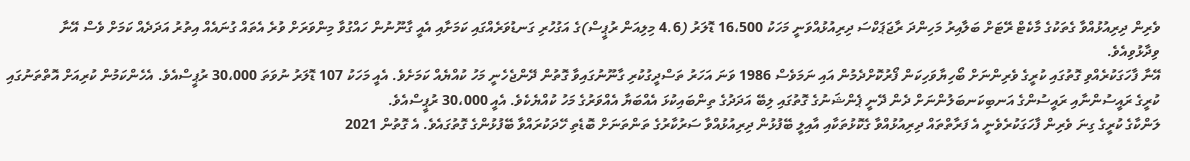ވެރިން ދިރިއުޅުއްވާ ގެތަކުގެ މާކެޓް ރޭޓަށް ބަލާއިރު މަހިންދަ ރާޖަޕަކްސަ ދިރިއުޅުއްވަނީ މަހަކު 16،500 ޑޮލަރު (4.6 މިލިއަން ރުޕީސް)ގެ އަގުހުރި ގަނޑުވަރެއްގައި ކަމަށާއި އެއީ ގާނޫނުން ހައްގުވާ މިންވަރަށް ވުރެ އެތައް ގުނައެއް އިތުރު އަދަދެއް ކަމަށް ވެސް އޭނާ ވިދާޅުވިއެވެ.
އޭނާ ފާހަގަކުރެއްވި ގޮތުގައި ކުރީގެ ވެރިންނަށް ބޯހިޔާވަހިކަން ފޯރުކޮށްދެމުން އައި ނަމަވެސް 1986 ވަނަ އަހަރު ތަސްދީގުކުރި ގާނޫނުގައިވާ ގޮތުން ދޭންޖެހެނީ މަހު ކުއްޔެއް ކަމަށެވެ. އެއީ މަހަކު 107 ޑޮލަރު ނުވަތަ 30،000 ރުޕީސްއެވެ. އެހެންކަމުން ކުރިއަށް އޮތްތަނުގައި ކުރީގެ ރައީސުންނާއި ރައީސުންގެ އަނބިކަނބަލުންނަށް ދެން ދޭނީ ޕެންޝަނުގެ ގޮތުގައި ލިބޭ އަދަދުގެ ތިންބައިކުޅަ އެއްބަޔާ އެއްވަރުގެ މަހު ކުއްޔެކެވެ. އެއީ 30،000 ރުޕީސްއެވެ.
ލަންކާގެ ކުރީގެ ގިނަ ވެރިން ފާހަގަކުރެވެނީ އެ ފަރާތްތައް ދިރިއުޅުއްވާ ގެކޮޅުތަކާއި އާއިލީ ބޭފުޅުން ދިރިއުޅުއްވާ ސަރުކާރުގެ ތަންތަނަށް ބޮޑެތި ހޭދަކުރައްވާ ބޭފުޅުންގެ ގޮތުގައެވެ. އެ ގޮތުން 2021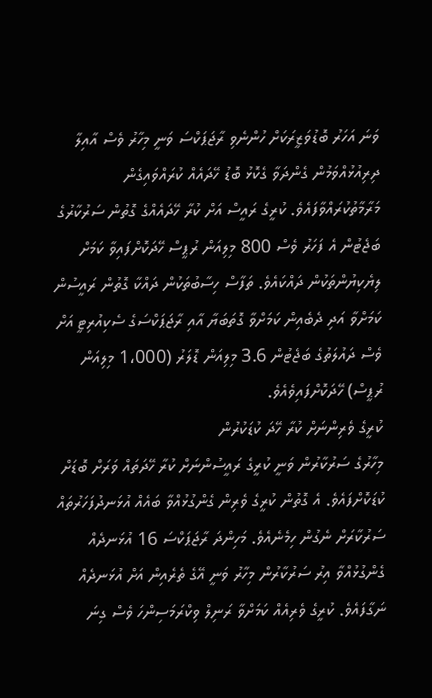ވަނަ އަހަރު ބޮޑުވަޒީރަކަށް ހުންނެވި ރާޖަޕަކްސަ ވަނީ މިހާރު ވެސް އާއިލާ ދިރިއުޅުއްވަމުން ގެންދަވާ ގެކޮޅު ބޮޑު ހޭދައެއް ކުރައްވައިގެން މަރާމާތުކުރައްވާފައެވެ. ކުރީގެ ރައީސް އަށް ކުރާ ހޭދައެއްގެ ގޮތުން ސަރުކާރުގެ ބަޖެޓުން އެ ފަހަރު ވެސް 800 މިލިއަން ރުޕީސް ހޭދަކޮށްފައިވާ ކަމަށް ލިޔެކިޔުންތަކުން ދައްކައެވެ. ތަފާސް ހިސާބުތަކުން ދައްކާ ގޮތުން ރައީސުން ކަމަށްވާ އަދި ދެބެއިން ކަމަށްވާ ގޮތަބަޔާ އާއި ރާޖަޕަކްސަގެ ސެކިއުރިޓީ އަށް ވެސް ދައުލަތުގެ ބަޖެޓުން 3.6 މިލިއަން ޑޮލަރު (1،000 މިލިއަން ރުޕީސް) ހޭދަކޮށްފައިވެއެވެ.
ކުރީގެ ވެރިންނަށް ކުރާ ހޭދަ ކުޑަކުރުން
މިހާރުގެ ސަރުކާރުން ވަނީ ކުރީގެ ރައީސުންނަށް ކުރާ ހޭދަތައް ވަރަށް ބޮޑަށް ކުޑަކޮށްފައެވެ. އެ ގޮތުން ކުރީގެ ވެރިން ގެންގުޅުއްވާ ބައެއް އުޅަނދުފަހަރުތައް ސަރުކާރަށް ނެގުން ހިމެނެއެވެ. މަހިންދަ ރާޖަޕަކްސަ 16 އުޅަނދެއް ގެންގުޅުއްވާ އިރު ސަރުކާރުން މިހާރު ވަނީ އޭގެ ތެރެއިން އަށް އުޅަނދެއް ނަގާފައެވެ. ކުރީގެ ވެރިއެއް ކަމަށްވާ ރަނިލް ވިކްރަމަސިންހަ ވެސް ގިނަ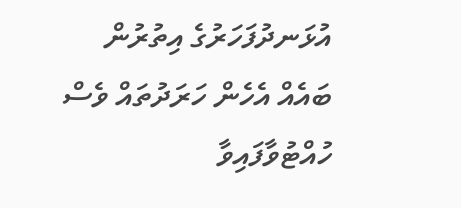އުޅަނދުފަހަރުގެ އިތުރުން ބައެއް އެހެން ހަރަދުތައް ވެސް ހުއްޓުވާފައިވާ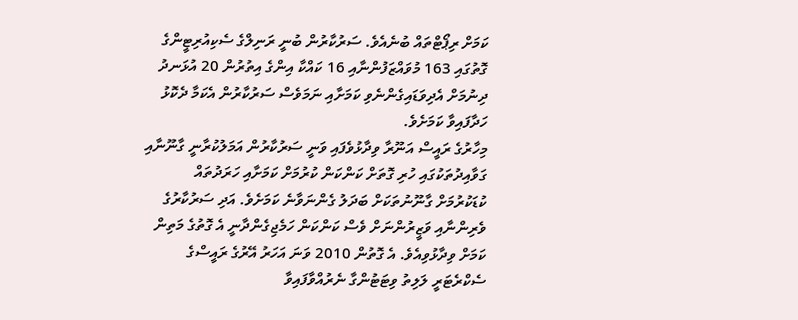ކަމަށް ރިޕޯޓްތައް ބުނެއެވެ. ސަރުކާރުން ބުނީ ރަނިލްގެ ސެކިއުރިޓީންގެ ގޮތުގައި 163 މުވައްޒަފުންނާއި 16 ކައްކާ އިންގެ އިތުރުން 20 އުޅަނދު ދިނުމަށް އެދިވަޑައިގެންނެވި ކަމަށާއި ނަމަވެސް ސަރުކާރުން އެކަމާ ދެކޮޅު ހަދާފައިވާ ކަމަށެވެ.
މިހާރުގެ ރައީސް އަނޫރާ ވިދާޅުވެފައި ވަނީ ސަރުކާރުން އަމަލުކުރާނީ ގާނޫނާއި ގަވާއިދުތަކުގައި ހުރި ގޮތަށް ކަންކަން ކުރުމަށް ކަމަށާއި ހަރަދުތައް ކުޑަކުރުމަށް ގާނޫނުތަކަށް ބަދަލު ގެންނަވާނެ ކަމަށެވެ. އަދި ސަރުކާރުގެ ވެރިންނާއި ވަޒީރުންނަށް ވެސް ކަންކަން ހަމެޖިގެންދާނީ އެ ގޮތުގެ މަތިން ކަމަށް ވިދާޅުވިއެވެ. އެ ގޮތުން 2010 ވަނަ އަހަރު އޭރުގެ ރައީސްގެ ސެކްރެޓަރީ ލަލިތު ވިޓަޓުންގާ ނެރުއްވާފައިވާ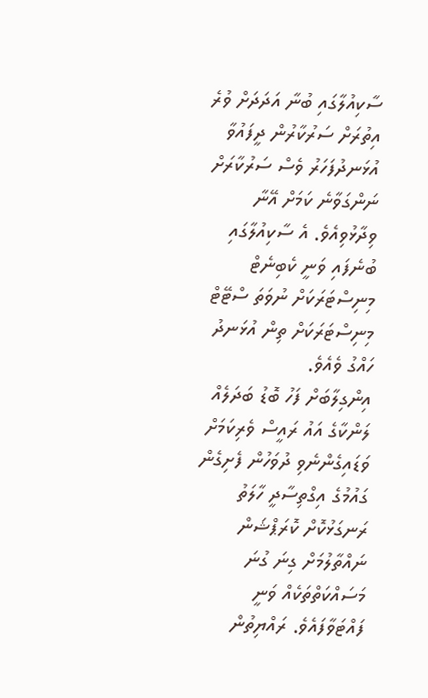ސާކިއުލާގައި ބުނާ އަދަދަށް ވުރެ އިތުރަށް ސަރުކާރުން ދީފައުވާ އުޅަނދުފަހަރު ވެސް ސަރުކާރަށް ނަންގަވާނެ ކަމަށް އޭނާ ވިދާޅުވިއެވެ. އެ ސާކިއުލާގައި ބުނެފައި ވަނީ ކެބިނެޓް މިނިސްޓަރަކަށް ނުވަތަ ސްޓޭޓް މިނިސްޓަރަކަށް ތިން އުޅަނދު ހައްގު ވެއެވެ.
އިންގިލާބަށް ފަހު ބޮޑު ބަދަލެއް
ލަންކާގެ އައު ރައީސް ވެރިކަމަށް ވަޑައިގެންނެވި ދުވަހުން ފެށިގެން ގައުމުގެ އިގްތިސާދީ ހާލަތު ރަނގަޅުކޮށް ކޮރަޕްޝަން ނައްތާލުމަށް ގިނަ ގުނަ މަސައްކަތްތަކެއް ވަނީ ފައްޓަވާފައެވެ. ރައްޔިތުން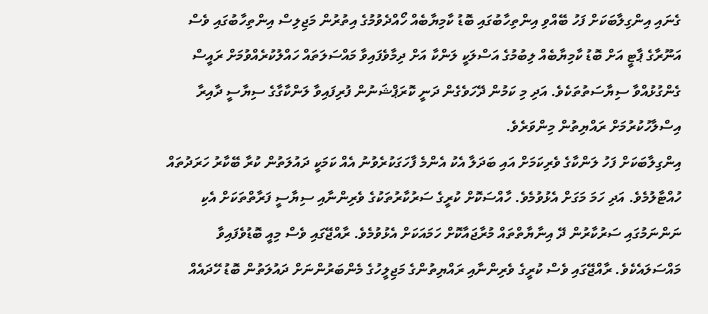ގެނައި އިންގިލާބަކަށް ފަހު ބޭއްވި އިންތިހާބުގައި ބޮޑު ކާމިޔާބެއް ހޯއްދެވުމުގެ އިތުރުން މަޖިލިސް އިންތިހާބުގައި ވެސް އަނޫރާގެ ޕާޓީ އަށް ބޮޑު ކާމިޔާބެއް ލިބުމުގެ އަސްލަކީ ލަންކާ އަށް ދިމާވެފައިވާ މައްސަލަތައް ހައްލުކުރެއްވުމަށް ރައީސް ގެންގުޅުއްވާ ސިޔާސަތުތަކެވެ. އަދި މި ކަމުން ދޭހަވެގެން ދަނީ ކޮރަޕްޝަނުން ފުރިފައިވާ ލަންކާގާގެ ސިޔާސީ ދާއިރާ އިސްލާހުކުރުމަށް ރައްޔިތުން މިންވަރެވެ.
އިންގިލާބަކަށް ފަހު ލަންކާގެ ވެރިކަމަށް އައި ބަދަލާ އެކު އެންމެ ފާހަގަކުރެވުނު އެއް ކަމަކީ ދައުލަތުން ކުރާ ބޭކާރު ހަރަދުތައް ހުއްޓާލުމެވެ. އަދި ހަމަ މަގަށް އެޅުވުމެވެ. ހާއްސަކޮށް ކުރީގެ ސަރުކާރުތަކުގެ ވެރިންނާއި ސިޔާސީ ފަރާތްތަކަށް އެކި ނަންނަމުގައި ސަރުކާރުން ދޭ އިނާޔާތްތައް މުރާޖައާކޮށް ހަމައަކަށް އެޅުވުމެވެ. ރާއްޖޭގައި ވެސް މިއީ ބޮޑުވެފައިވާ މައްސަލައެކެވެ. ރާއްޖޭގައި ވެސް ކުރީގެ ވެރިންނާއި ރައްޔިތުންގެ މަޖިލީހުގެ މެންބަރުންނަށް ދައުލަތުން ބޮޑު ހޭދައެއް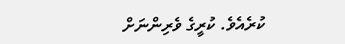ކުރެއެވެ. ކުރީގެ ވެރިންނަށް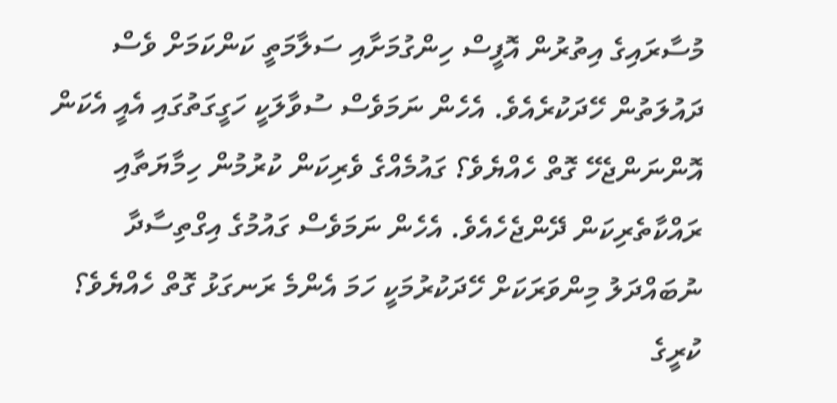މުސާރައިގެ އިތުރުން އޮފީސް ހިންގުމަށާއި ސަލާމަތީ ކަންކަމަށް ވެސް ދައުލަތުން ހޭދަކުރެއެވެ. އެހެން ނަމަވެސް ސުވާލަކީ ހަގީގަތުގައި އެއީ އެކަން އޮންނަންޖެހޭ ގޮތް ހެއްޔެވެ؟ ގައުމެއްގެ ވެރިކަން ކުރުމުން ހިމާޔަތާއި ރައްކާތެރިކަން ދޭންޖެހެއެވެ. އެހެން ނަމަވެސް ގައުމުގެ އިގްތިސާދާ ނުބައްދަލު މިންވަރަކަށް ހޭދަކުރުމަކީ ހަމަ އެންމެ ރަނގަޅު ގޮތް ހެއްޔެވެ؟
ކުރީގެ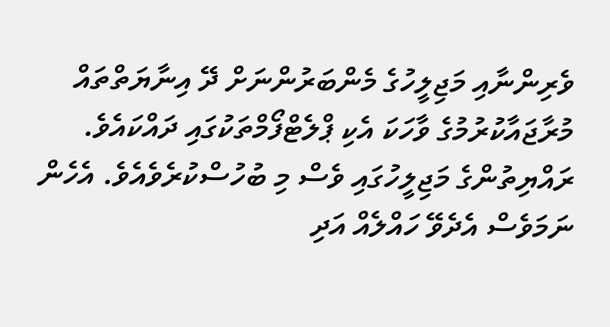ވެރިންނާއި މަޖިލީހުގެ މެންބަރުންނަށް ދޭ އިނާޔަތްތައް މުރާޖައާކުރުމުގެ ވާހަކަ އެކި ޕްލެޓްފޯމްތަކުގައި ދައްކައެވެ. ރައްޔިތުންގެ މަޖިލީހުގައި ވެސް މި ބުހުސްކުރެވެއެވެ. އެހެން ނަމަވެސް އެދެވޭ ހައްލެއް އަދި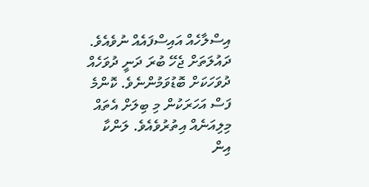އިސްލާހެއް އައިސްފައެއް ނުވެއެވެ. ދައުލަތަށް ޖެހޭ ބުރަ ދަނީ ދުވަހެއް ދުވަހަކަށް ބޮޑުވަމުންނެވެ. ކޮންމެ ފަސް އަހަރަކުން މި ބިލަށް އެތައް މިލިއަނެއް އިތުރުވެއެވެ. ލަންކާ އިން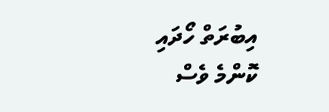އިބުރަތް ހޯދައި ކޮންމެ ވެސް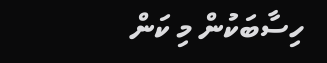ހިސާބަކުން މި ކަން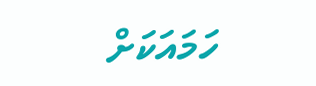ހަމައަކަށް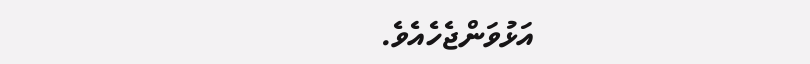އަޅުވަންޖެހެއެވެ.